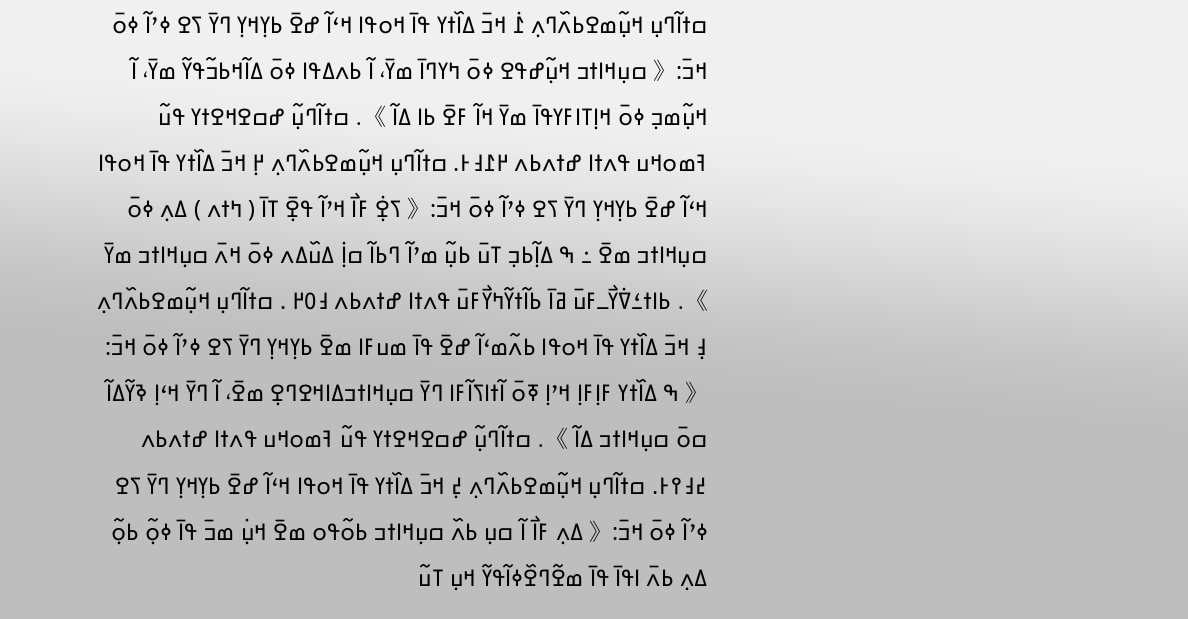ߛߙߊ߬ߣߎ߲ ߞߎ߲߬ߘߐߕߍ߰ߣߍ߲ ߁߭ ߞߏ߫ ߡߊ߰ߙߌ ߟߊ߫ ߞߋߟߊ ߞߵߊ߬ ߝߐ߫ ߕߌ߲ߞߌ߲ ߣߌ߫ ߖߐ ߦߴߊ߬ ߦߋ߫ ߞߏ߫:《 ߛߎ߲ߞߊߙߏ ߞߎ߲߬ߝߟߐ ߦߋ߫ ߤߌߣߊ߫ ߘߌ߫، ߊ߬ ߕߍߡߟߊ ߦߋ߫ ߡߊ߬ߞߕߏ߬ߟߌ߬ ߘߌ߫، ߊ߬ ߞߎ߲߬ߘߏ߲ ߦߋ߫ ߞߊ߲ߠߊߓߌߟߊ߫ ߘߌ߫ ߞߊ߬ ߓߐ߫ ߕߊ ߡߊ߬ 》. ߛߙߊ߬ߣߎ߲߬ ߝߛߐߞߐߙߌ ߟߎ߬ ߔߘߋߞߎ ߟߍߙߊ ߝߙߍߕߍ ߂߁߃߅. ߛߙߊ߬ߣߎ߲ ߞߎ߲߬ߘߐߕߍ߰ߣߍ߲ ߂߲ ߞߏ߫ ߡߊ߰ߙߌ ߟߊ߫ ߞߋߟߊ ߞߵߊ߬ ߝߐ߫ ߕߌ߲ߞߌ߲ ߣߌ߫ ߖߐ ߦߴߊ߬ ߦߋ߫ ߞߏ߫:《 ߖߐ߲߭ ߓߊ߯ ߞߴߊ߬ ߟߐ߲߫ ߠߊ߫ ( ߤߙߍ ) ߡߍ߲ ߦߋ߫ ߛߎ߲ߞߊߙߏ ߘߐ߫ ߸ ߒ ߡߊ߲߬ߕߏ߲ ߠߎ߫ ߕߎ߲߬ ߘߴߊ߬ ߣߕߊ߬ ߛߊ߲߭ ߡߎ߰ߡߍ ߦߋ߫ ߞߍ߫ ߛߎ߲ߞߊߙߏ ߘߌ߫ 》. ߕߊߙߑߜ߭ߌ߯ߺߓߎ߫ ߥߊ߫ ߕߊ߬ߙߌ߬ߤߌ߯ߓߎ߫ ߟߍߙߊ ߝߙߍߕߍ ߃߀߂ . ߛߙߊ߬ߣߎ߲ ߞߎ߲߬ߘߐߕߍ߰ߣߍ߲ ߃߲ ߞߏ߫ ߡߊ߰ߙߌ ߟߊ߫ ߞߋߟߊ ߕߍ߬ߘߵߊ߬ ߝߐ߫ ߟߊ߫ ߘߎߓߊ ߘߐ߫ ߕߌ߲ߞߌ߲ ߣߌ߫ ߖߐ ߦߴߊ߬ ߦߋ߫ ߞߏ߫:《 ߒ ߡߊ߰ߙߌ ߓߊ߲ߓߊ߲ ߞߴߊ߲ ߧߋ߫ ߊ߬ߙߊߖߊ߬ߓߊ ߣߌ߫ ߛߎ߲ߞߊߙߏߡߊߞߐߣߐ߲ ߘߐ߫، ߊ߬ ߣߌ߫ ߞߵߊ߲ ߢߌ߬ߡߊ߬ ߛߋ߫ ߛߎ߲ߞߊߙߏ ߡߊ߬ 》. ߛߙߊ߬ߣߎ߲߬ ߝߛߐߞߐߙߌ ߟߎ߬ ߔߘߋߞߎ ߟߍߙߊ ߝߙߍߕߍ ߄߃߉߅. ߛߙߊ߬ߣߎ߲ ߞߎ߲߬ߘߐߕߍ߰ߣߍ߲ ߄߲ ߞߏ߫ ߡߊ߰ߙߌ ߟߊ߫ ߞߋߟߊ ߞߵߊ߬ ߝߐ߫ ߕߌ߲ߞߌ߲ ߣߌ߫ ߖߐ ߦߴߊ߬ ߦߋ߫ ߞߏ߫:《 ߡߍ߲ ߓߊ߯ ߊ߬ ߛߎ߲ ߕߍ߰ ߛߎ߲ߞߊߙߏ ߕߋ߬ߟߋ ߘߐ߫ ߞߎ߲߭ ߘߏ߫ ߟߊ߫ ߦߋ߲߬ ߕߋ߲߬ ߡߍ߲ ߕߍ߫ ߊߟߊ߫ ߟߊ߫ ߘߐ߬ߣߐ߰ߦߊ߬ߟߌ߬ ߞߎ߲ ߠߎ߬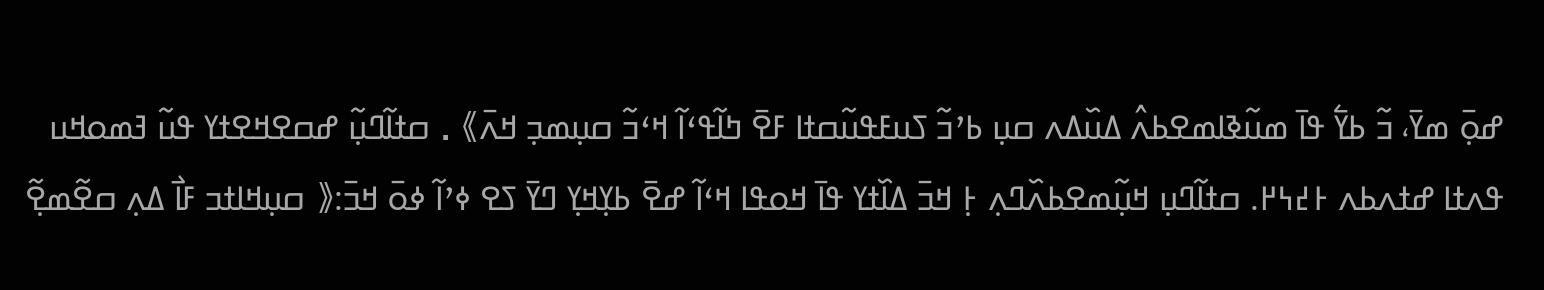ߝߋ߲߫ ߘߌ߫، ߏ߬ ߕߌ߱ ߟߊ߫ ߘߎ߬ߢߊߘߐߕߍ߮ ߡߎ߰ߡߍ ߛߎ߲ ߕߴߏ߬ ߖߎߓߟߎ߬ߛߙߊ ߓߐ߫ ߤߊ߬ߟߵߊ߬ ߞߵߏ߬ ߛߎ߲ߘߏ߲ ߞߍ߫》 . ߛߙߊ߬ߣߎ߲߬ ߝߛߐߞߐߙߌ ߟߎ߬ ߔߘߋߞߎ ߟߍߙߊ ߝߙߍߕߍ ߅߄߆߂. ߛߙߊ߬ߣߎ߲ ߞߎ߲߬ߘߐߕߍ߰ߣߍ߲ ߅߲ ߞߏ߫ ߡߊ߰ߙߌ ߟߊ߫ ߞߋߟߊ ߞߵߊ߬ ߝߐ߫ ߕߌ߲ߞߌ߲ ߣߌ߫ ߖߐ ߦߴߊ߬ ߦߋ߫ ߞߏ߫:《 ߛߎ߲ߞߊߙߏ ߓߊ߯ ߡߍ߲ ߛߐ߬ߘߐ߲߬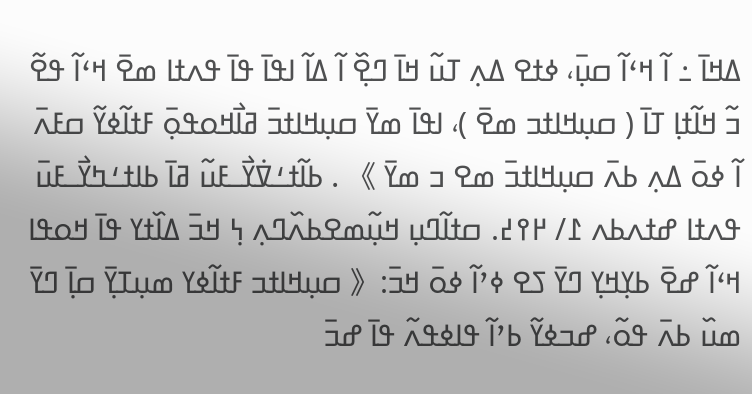ߡߞߊ߫ ߸ ߊ߬ ߞߵߊ߬ ߛߎ߲߫، ߦߙߐ ߡߍ߲ ߠߎ߬ ߞߊ߫ ߣߐ߲߰ ߊ߬ ߡߊ߬ ߊߟߊ߫ ߟߊ߫ ߟߍߙߊ ߘߐ߫ ߞߵߊ߬ ߟߐ߬ ߏ߬ ߞߊ߬ߙߊ߲ ߠߊ߫ ( ߛߎ߲ߞߊߙߏ ߘߐ߫ )، ߊߟߊ߫ ߘߌ߫ ߛߎ߲ߞߊߙߏ߫ ߥߊ߯ߞߋߟߋ߲߫ ߓߙߊ߬ߦߌ߬ ߛߓߍ߫ ߊ߬ ߦߋ߫ ߡߍ߲ ߕߍ߫ ߛߎ߲ߞߊߙߏ߫ ߘߐ ߏ ߘߌ߫ 》 . ߕߊ߬ߙߑߜ߭ߌ߯ߺߓߎ߬ ߥߊ߫ ߕߊߙߑߤߌ߯ߺߓߎ߫ ߟߍߙߊ ߝߙߍߕߍ ߁/ ߂߉߄. ߛߙߊ߬ߣߎ߲ ߞߎ߲߬ߘߐߕߍ߰ߣߍ߲ ߆߲ ߞߏ߫ ߡߊ߰ߙߌ ߟߊ߫ ߞߋߟߊ ߞߵߊ߬ ߝߐ߫ ߕߌ߲ߞߌ߲ ߣߌ߫ ߖߐ ߦߴߊ߬ ߦߋ߫ ߞߏ߫:《 ߛߎ߲ߞߊߙߏ ߓߙߊ߬ߦߌ ߘߎ߲ߠߌ߲߫ ߛߊ߲߫ ߣߌ߫ ߘߎ߰ ߕߍ߫ ߟߋ߬، ߝߏߦߌ߬ ߕߴߊ߬ ߟߊߦߟߍ߬ ߟߊ߫ ߝߏ߫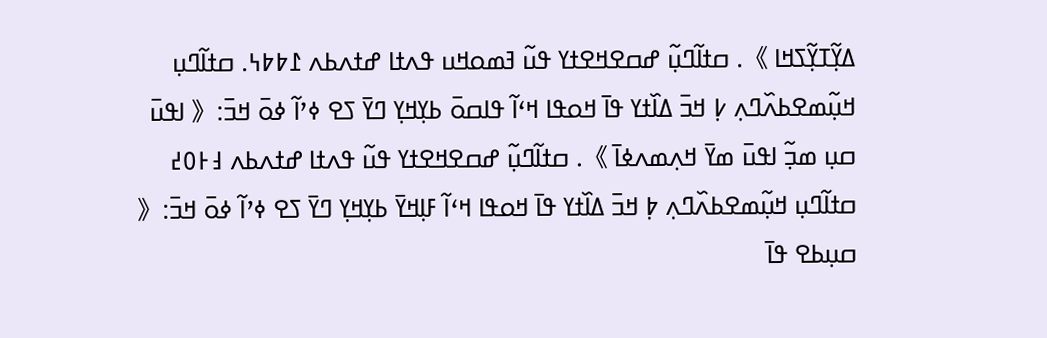ߡߌ߲߬ߠߌ߲߬ߖߞߊ 》. ߛߙߊ߬ߣߎ߲߬ ߝߛߐߞߐߙߌ ߟߎ߬ ߔߘߋߞߎ ߟߍߙߊ ߝߙߍߕߍ ߁߈߈߆. ߛߙߊ߬ߣߎ߲ ߞߎ߲߬ߘߐߕߍ߰ߣߍ߲ ߇߲ ߞߏ߫ ߡߊ߰ߙߌ ߟߊ߫ ߞߋߟߊ ߞߵߊ߬ ߟߊߛߋ߫ ߕߌ߲ߞߌ߲ ߣߌ߫ ߖߐ ߦߴߊ߬ ߦߋ߫ ߞߏ߫:《 ߊߟߎ߫ ߛߎ߲ ߘߏ߲߬ ߊߟߎ߫ ߘߌ߫ ߞߍ߲ߘߍߦߊ߫ 》. ߛߙߊ߬ߣߎ߲߬ ߝߛߐߞߐߙߌ ߟߎ߬ ߟߍߙߊ ߝߙߍߕߍ ߃߅߀߄ ߛߙߊ߬ߣߎ߲ ߞߎ߲߬ߘߐߕߍ߰ߣߍ߲ ߈߲ ߞߏ߫ ߡߊ߰ߙߌ ߟߊ߫ ߞߋߟߊ ߞߵߊ߬ ߓߊ߲ߞߌ߫ ߕߌ߲ߞߌ߲ ߣߌ߫ ߖߐ ߦߴߊ߬ ߦߋ߫ ߞߏ߫:《 ߛߎ߲ߕߐ ߟߊ߫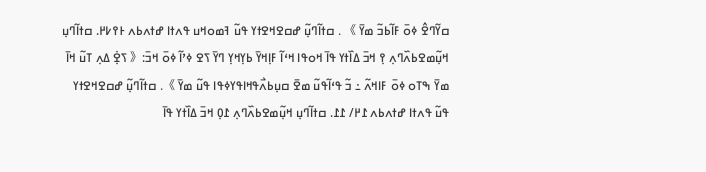ߛߌ߬ߣߐ߮ ߦߋ߫ ߓߊ߬ߕߏ߬ ߘߌ߫ 》 . ߛߙߊ߬ߣߎ߲߬ ߝߛߐߞߐߙߌ ߟߎ߬ ߔߘߋߞߎ ߟߍߙߊ ߝߙߍߕߍ ߅߉߇߂. ߛߙߊ߬ߣߎ߲ ߞߎ߲߬ߘߐߕߍ߰ߣߍ߲ ߉߲ ߞߏ߫ ߡߊ߰ߙߌ ߟߊ߫ ߞߋߟߊ ߞߵߊ߬ ߓߊ߲ߞߌ߫ ߕߌ߲ߞߌ߲ ߣߌ߫ ߖߐ ߦߴߊ߬ ߦߋ߫ ߞߏ߫:《 ߖߐ߲߭ ߡߍ߲ ߠߎ߬ ߞߊ߫ ߘߌ߫ ߒߠߋ ߦߋ߫ ߓߊߞߍ߬ ߸ ߏ߬ ߟߵߊ߬ߟߎ߬ ߘߐ߫ ߛߎ߲ߕߍ߯ߟߞߊߟߌߦߟߊ ߟߎ߬ ߘߌ߫ 》. ߛߙߊ߬ߣߎ߲߬ ߝߛߐߞߐߙߌ ߟߎ߬ ߟߍߙߊ ߝߙߍߕߍ ߁߂/ ߁߁. ߛߙߊ߬ߣߎ߲ ߞߎ߲߬ߘߐߕߍ߰ߣߍ߲ ߁߀߲ ߞߏ߫ ߡߊ߰ߙߌ ߟߊ߫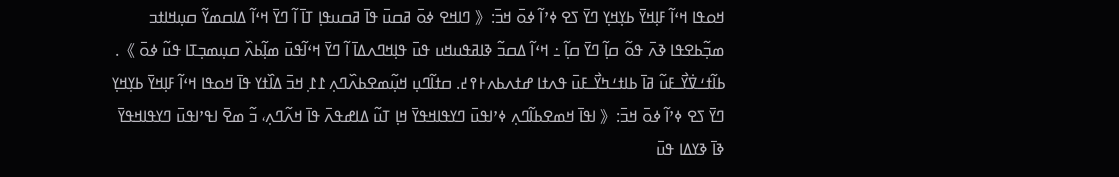ߞߋߟߊ ߞߵߊ߬ ߓߊ߲ߞߌ߫ ߕߌ߲ߞߌ߲ ߣߌ߫ ߖߐ ߦߴߊ߬ ߦߋ߫ ߞߏ߫:《 ߣߊߞߐ ߦߋ߫ ߥߛߎ߫ ߟߊ߫ ߥߛߎߟߊ߲ ߠߊ߫ ߊ߬ ߣߌ߫ ߞߵߊ߬ ߡߊߛߘߌ߬ ߛߎ߲ߞߊߙߏ ߘߏ߲߬ߕߐߟߊ ߢߍ߫ ߟߋ߬ ߛߊ߲߬ ߣߌ߫ ߛߊ߲߬ ߸ ߞߵߊ߬ ߡߛߏ߬ ߢߊߥߟߎߞߎ ߟߎ߫ ߟߊ߲ߞߣߍߡߊ߫ ߊ߬ ߣߌ߫ ߞߵߊ߬ߟߎ߫ ߘߊ߲߬ߕߍ߰ ߛߎ߲ߘߏ߲ߠߊ ߟߎ߬ ߦߋ߫ 》. ߕߊ߬ߙߑߜ߭ߌ߯ߺߓߎ߬ ߥߊ߫ ߕߊߙߑߤߌ߯ߺߓߎ߫ ߟߍߙߊ ߝߙߍߕߍ߅߉߄. ߛߙߊ߬ߣߎ߲ ߞߎ߲߬ߘߐߕߍ߰ߣߍ߲ ߁߁߲ ߞߏ߫ ߡߊ߰ߙߌ ߟߊ߫ ߞߋߟߊ ߞߵߊ߬ ߓߊ߲ߞߌ߫ ߕߌ߲ߞߌ߲ ߣߌ߫ ߖߐ ߦߴߊ߬ ߦߋ߫ ߞߏ߫:《 ߊߟߊ߫ ߞߘߐߕߊ߬ߣߍ߲ ߦߴߊߟߎ߫ ߣߌߟߊߞߟߌ߫ ߞߊ߲ ߠߎ߬ ߡߊߝߟߍ߫ ߟߊ߫ ߞߍ߬ߣߍ߲، ߏ߬ ߘߐ߫ ߊߟߴߊߟߎ߫ ߣߌߟߊߞߟߌ߫ ߢߊ߫ ߢߌߡߊ ߟߎ߫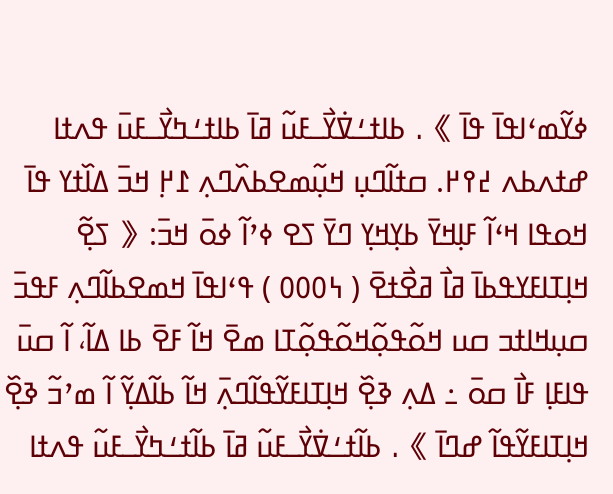ߦߌ߬ߘߵߊߟߊ߫ ߟߊ߫ 》. ߕߊߙߑߜ߭ߌ߯ߺߓߎ߬ ߥߊ߫ ߕߊߙߑߤߌ߯ߺߓߎ߫ ߟߍߙߊ ߝߙߍߕߍ ߄߉߂. ߛߙߊ߬ߣߎ߲ ߞߎ߲߬ߘߐߕߍ߰ߣߍ߲ ߁߂߲ ߞߏ߫ ߡߊ߰ߙߌ ߟߊ߫ ߞߋߟߊ ߞߵߊ߬ ߓߊ߲ߞߌ߫ ߕߌ߲ߞߌ߲ ߣߌ߫ ߖߐ ߦߴߊ߬ ߦߋ߫ ߞߏ߫:《 ߖߐ߲߬ ߞߊ߲ߠߊߓߌߟߕߊ߫ ߥߊ߯ ߥߐ߯ߙߐ߫ ( ߆߀߀߀ ) ߟߵߊߟߊ߫ ߞߘߐߕߊ߬ߣߍ߲ ߓߟߏ߫ ߛߎ߲ߞߊߙߏ ߛߎ ߞߋ߬ߟߋ߲߬ߞߋ߬ߟߋ߲߬ߠߊ ߘߐ߫ ߞߊ߬ ߓߐ߫ ߕߊ ߡߊ߬، ߊ߬ ߛߎ߫ ߟߊߓߊ߲ ߓߊ߯ ߛߋ߫ ߸ ߡߍ߲ ߢߐ߲߰ ߞߊ߲ߠߊߓߌ߬ߟߊ߬ߣߍ߲߫ ߞߊ߬ ߕߊ߬ߡߌ߲߬ ߊ߬ ߘߴߏ߬ ߢߐ߲߰ ߞߊ߲ߠߊߓߌ߬ߟߊ߬ ߝߣߊ߫ 》. ߕߊ߬ߙߑߜ߭ߌ߯ߺߓߎ߬ ߥߊ߫ ߕߊ߬ߙߑߤߌ߯ߺߓߎ߬ ߟߍߙߊ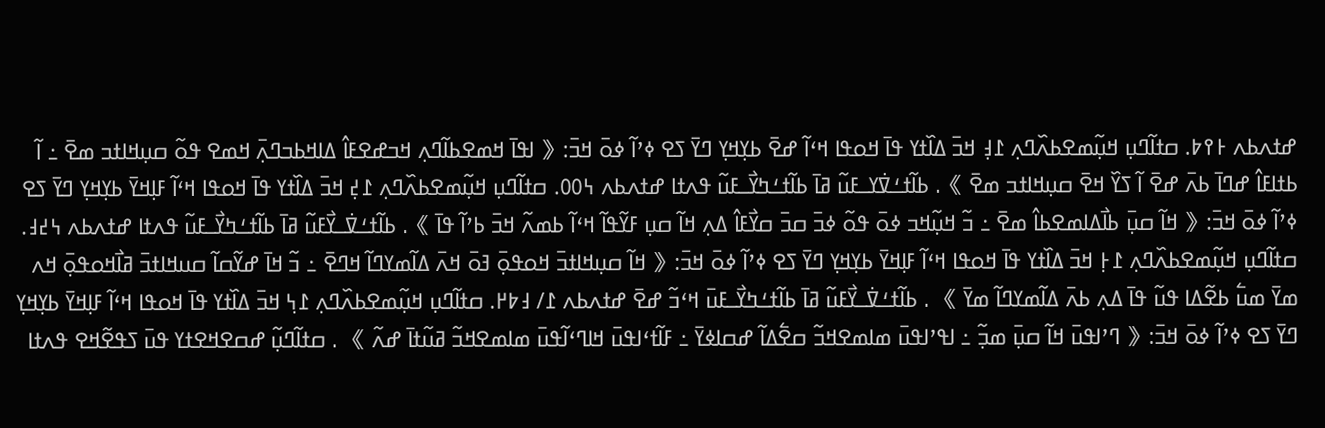ߝߙߍߕߍ ߅߉߈. ߛߙߊ߬ߣߎ߲ ߞߎ߲߬ߘߐߕߍ߰ߣߍ߲ ߁߃߲ ߞߏ߫ ߡߊ߰ߙߌ ߟߊ߫ ߞߋߟߊ ߞߵߊ߬ ߝߐ߫ ߕߌ߲ߞߌ߲ ߣߌ߫ ߖߐ ߦߴߊ߬ ߦߋ߫ ߞߏ߫:《 ߊߟߊ߫ ߞߘߐߕߊ߬ߣߍ߲ ߞߏߝߐߓߊ߮ ߡߊߞߕߏߣߍ߲߫ ߞߘߐ ߟߋ߬ ߛߎ߲ߞߊߙߏ ߘߐ߫ ߸ ߊ߬ ߕߙߊߓߊ߮ ߝߣߊ߫ ߕߍ߫ ߝߐ߫ ߊ߬ ߖߌ߰ ߞߐ߫ ߛߎ߲ߞߊߙߏ ߘߐ߫ 》. ߕߊ߬ߙߑߜ߭ߌߺߓߎ߬ ߥߊ߫ ߕߊ߬ߙߑߤߌ߯ߺߓߎ߬ ߟߍߙߊ ߝߙߍߕߍ ߆߀߀. ߛߙߊ߬ߣߎ߲ ߞߎ߲߬ߘߐߕߍ߰ߣߍ߲ ߁߄߲ ߞߏ߫ ߡߊ߰ߙߌ ߟߊ߫ ߞߋߟߊ ߞߵߊ߬ ߓߊ߲ߞߌ߫ ߕߌ߲ߞߌ߲ ߣߌ߫ ߖߐ ߦߴߊ߬ ߦߋ߫ ߞߏ߫:《 ߞߊ߬ ߛߎ߲߫ ߕߊ߯ߡߊߘߐߕߊ߮ ߘߐ߫ ߸ ߏ߬ ߞߎ߲߬ߞߏ ߦߋ߫ ߟߋ߬ ߦߏ߫ ߛߏ߫ ߛߌ߯ߓߊ߮ ߡߍ߲ ߞߊ߬ ߛߎ߲ ߓߌ߬ߟߊ߬ ߞߵߊ߬ ߕߘߍ߬ ߞߏ߫ ߕߴߊ߬ ߟߊ߫ 》. ߕߊ߬ߙߑߜ߭ߺߌ߯ߓߎ߬ ߥߊ߫ ߕߊ߬ߙߑߤߌ߯ߺߓߎ߬ ߟߍߙߊ ߝߙߍߕߍ ߆߄߃. ߛߙߊ߬ߣߎ߲ ߞߎ߲߬ߘߐߕߍ߰ߣߍ߲ ߁߅߲ ߞߏ߫ ߡߊ߰ߙߌ ߟߊ߫ ߞߋߟߊ ߞߵߊ߬ ߓߊ߲ߞߌ߫ ߕߌ߲ߞߌ߲ ߣߌ߫ ߖߐ ߦߴߊ߬ ߦߋ߫ ߞߏ߫:《 ߞߊ߬ ߛߎ߲ߞߊߙߏ߫ ߞߋߟߋ߲߫ ߔߋ߫ ߞߍ߫ ߡߊ߬ߘߌߣߊ߬ ߞߣߐ߫ ߸ ߏ߬ ߞߊ߫ ߝߌ߬ߛߊ߬ ߛߎߞߊߙߏ߫ ߥߊ߯ߞߋߟߋ߲߫ ߞߍ ߘߌ߫ ߘߎ߱ ߕߐ߬ߡߊ ߟߎ߬ ߟߊ߫ ߡߍ߲ ߕߍ߫ ߡߊ߬ߘߌߣߊ߬ ߘߌ߫ 》 . ߕߊ߬ߙߑߜ߭ߺߌ߯ߓߎ߬ ߥߊ߫ ߕߊ߬ߙߑߤߌ߯ߺߓߎ߫ ߞߵߏ߬ ߝߐ߫ ߝߙߍߕߍ ߁/ ߃߈߂. ߛߙߊ߬ߣߎ߲ ߞߎ߲߬ߘߐߕߍ߰ߣߍ߲ ߁߆߲ ߞߏ߫ ߡߊ߰ߙߌ ߟߊ߫ ߞߋߟߊ ߞߵߊ߬ ߓߊ߲ߞߌ߫ ߕߌ߲ߞߌ߲ ߣߌ߫ ߖߐ ߦߴߊ߬ ߦߋ߫ ߞߏ߫:《 ߣߴߊߟߎ߫ ߞߊ߬ ߛߎ߲߫ ߘߏ߲߬ ߸ ߊߟߴߊߟߎ߫ ߘߊߘߐߞߏ߬ ߛߐ߱ߡߊ߬ ߝߛߊߦߌ߫ ߸ ߓߊ߬ߙߵߊߟߎ߫ ߞߊߣߵߊ߬ߟߎ߫ ߘߊߘߐߞߏ߬ ߥߎ߬ߙߊ߫ ߝߍ߬ 》 . ߛߙߊ߬ߣߎ߲߬ ߝߛߐߞߐߙߌ ߟߎ߫ ߖߟߐ߬ߞߐ ߟߍߙߊ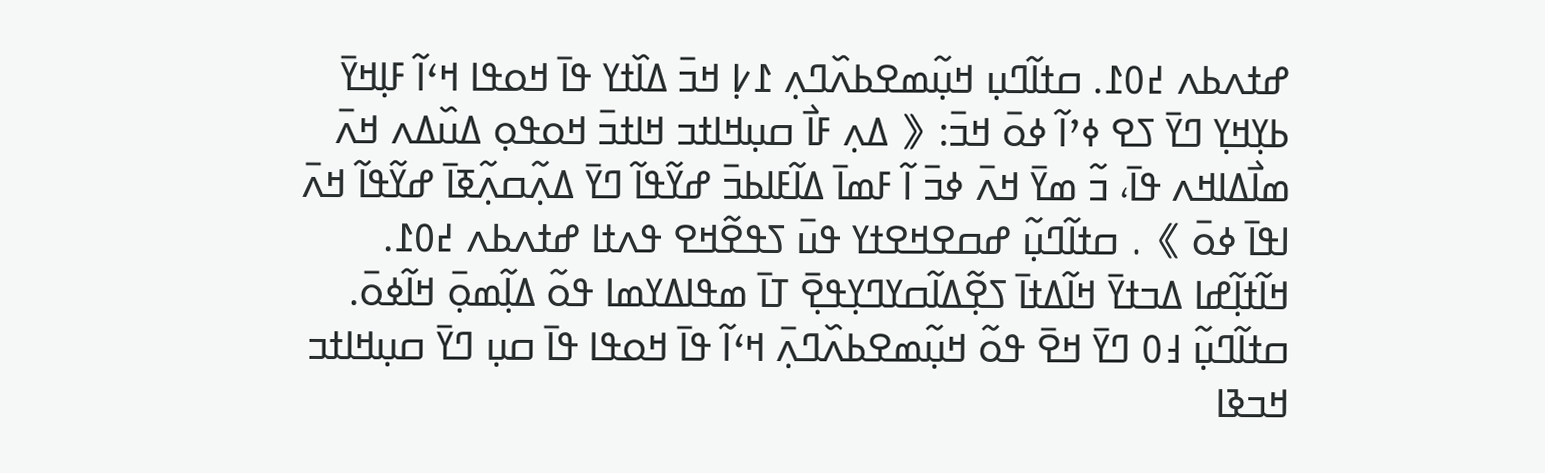ߝߙߍߕߍ ߄߀߁. ߛߙߊ߬ߣߎ߲ ߞߎ߲߬ߘߐߕߍ߰ߣߍ߲ ߁߇߲ ߞߏ߫ ߡߊ߰ߙߌ ߟߊ߫ ߞߋߟߊ ߞߵߊ߬ ߓߊ߲ߞߌ߫ ߕߌ߲ߞߌ߲ ߣߌ߫ ߖߐ ߦߴߊ߬ ߦߋ߫ ߞߏ߫:《 ߡߍ߲ ߓߊ߯ ߛߎ߲ߞߊߙߏ ߞߊߙߏ߫ ߞߋߟߋ߲ ߡߎ߰ߡߍ ߞߍ߫ ߘߊ߯ߡߊߞߍ ߟߊ߫، ߏ߬ ߘߌ߫ ߞߍ߫ ߦߏ߫ ߊ߬ ߓߘߊ߫ ߡߊ߬ߓߊߕߏ߫ ߝߌ߬ߟߊ߬ ߣߌ߫ ߡߍ߲߬ߛߍ߲߬ߧߊ߫ ߝߌ߬ߟߊ߬ ߞߍ߫ ߊߟߊ߫ ߦߋ߫ 》. ߛߙߊ߬ߣߎ߲߬ ߝߛߐߞߐߙߌ ߟߎ߫ ߖߟߐ߬ߞߐ ߟߍߙߊ ߝߙߍߕߍ ߄߀߁.
ߞߊ߬ߙߊ߲߬ߝߊ ߡߏߙߌ߫ ߞߊ߬ߡߙߊ߫ ߖߐ߲߬ߡߊ߬ߛߌߣߌ߲ߟߐ߲߫ ߠߊ߫ ߘߟߊߡߌߘߊ ߟߋ߬ ߡߊ߲߬ߘߋ߲߫ ߞߊ߬ߦߋ߫.
ߛߙߊ߬ߣߎ߲߬ ߃߀ ߣߌ߫ ߞߐ߫ ߟߋ߬ ߞߎ߲߬ߘߐߕߍ߰ߣߍ߲߫ ߞߵߊ߬ ߟߊ߫ ߞߋߟߊ ߟߊ߫ ߛߎ߲ ߣߌ߫ ߛߎ߲ߞߊߙߏ ߞߏߢߊ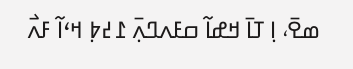ߘߐ߫، ߊ߲ ߠߊ߫ ߞߝߊ߬ ߛߓߍߣߍ߲߫ ߁߄߈߲ ߞߵߊ߬ ߓߍ߯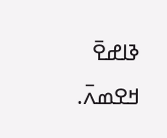ߢߊߝߐ߫ ߞߐߘߍ߫.